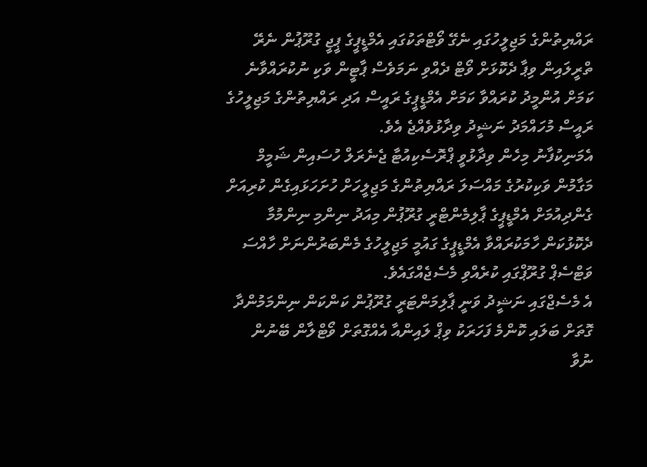ރައްޔިތުންގެ މަޖިލީހުގައި ނެގޭ ވޯޓްތަކުގައި އެމްޑީޕީގެ ޕީޖީ ގުރޫޕުން ނެރޭ ތްރީލައިން ވިޕާ ދެކޮޅަށް ވޯޓް ދެއްވި ނަމަވެސް ޕާޓީން ވަކި ނުކުރައްވާނެ ކަމަށް އުންމީދު ކުރައްވާ ކަމަށް އެމްޑީޕީގެ ރައީސް އަދި ރައްޔިތުންގެ މަޖިލީހުގެ ރައީސް މުހައްމަދު ނަޝީދު ވިދާޅުވެއްޖެ އެވެ.
އެމަނިކުފާނު މިހެން ވިދާޅުވީ ޕްރޮސެކިއުޓާ ޖެނެރަލް ހުސައިން ޝަމީމް މަގާމުން ވަކިކުރުގެ މައްސަލަ ރައްޔިތުންގެ މަޖިލީހަށް ހުށަހަޅައިގެން ކުރިއަށް ގެންދިއުމަށް އެމްޑީޕީގެ ޕާލިމެންޓްރީ ގުރޫޕުން މިއަދު ނިންމި ނިންމުމާ ދެކޮޅުކަން ހާމަކުރައްވާ އެމްޑީޕީގެ ގައުމީ މަޖިލީހުގެ މެންބަރުންނަށް ހާއްސަ ވަޓްސެޕް ގުރޫޕްގައި ކުރެއްވި މެސެޖެއްގައެވެ.
އެ މެސެޖްގައި ނަޝީދު ވަނީ ޕާލިމަންޓަރީ ގުރޫޕުން ކަންކަން ނިންމަމުންދާ ގޮތަށް ބަލައި ކޮންމެ ފަހަރަކު ވިޕް ލައިންއާ އެއްގޮތަށް ވޯޓްލާން ބޭނުން ނުވާ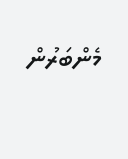މެންބަރުން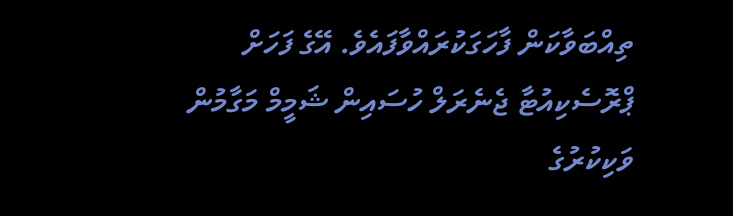ތިއްބަވާކަން ފާހަގަކުރައްވާފައެވެ. އޭގެ ފަހަށް ޕްރޮސެކިއުޓާ ޖެނެރަލް ހުސައިން ޝަމީމް މަގާމުން ވަކިކުރުގެ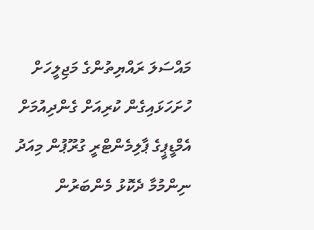މައްސަލަ ރައްޔިތުންގެ މަޖިލީހަށް ހުށަހަޅައިގެން ކުރިއަށް ގެންދިއުމަށް އެމްޑީޕީގެ ޕާލިމެންޓްރީ ގުރޫޕުން މިއަދު ނިންމުމާ ދެކޮޅު މެންބަރުން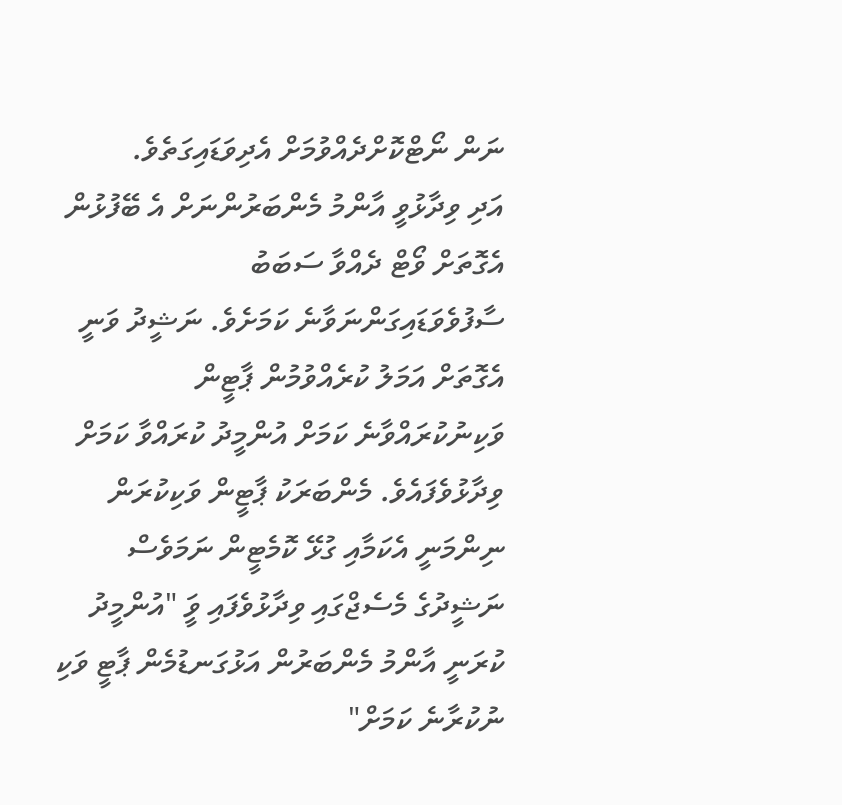ނަން ނޯޓްކޮށްދެއްވުމަށް އެދިވަޑައިގަތެވެ.
އަދި ވިދާޅުވީ އާންމު މެންބަރުންނަށް އެ ބޭފުޅުން އެގޮތަށް ވޯޓް ދެއްވާ ސަބަބު ސާފުވެވަޑައިގަންނަވާނެ ކަމަށެވެ. ނަޝީދު ވަނީ އެގޮތަށް އަމަލު ކުރެއްވުމުން ޕާޓީން ވަކިނުކުރައްވާނެ ކަމަށް އުންމީދު ކުރައްވާ ކަމަށް ވިދާޅުވެފައެވެ. މެންބަރަކު ޕާޓީން ވަކިކުރަން ނިންމަނީ އެކަމާއި ގުޅޭ ކޮމެޓީން ނަމަވެސް ނަޝީދުގެ މެސެޖްގައި ވިދާޅުވެފައި ވަީ "އުންމީދު ކުރަނީ އާންމު މެންބަރުން އަޅުގަނޑުމެން ޕާޓީ ވަކި ނުކުރާނެ ކަމަށް"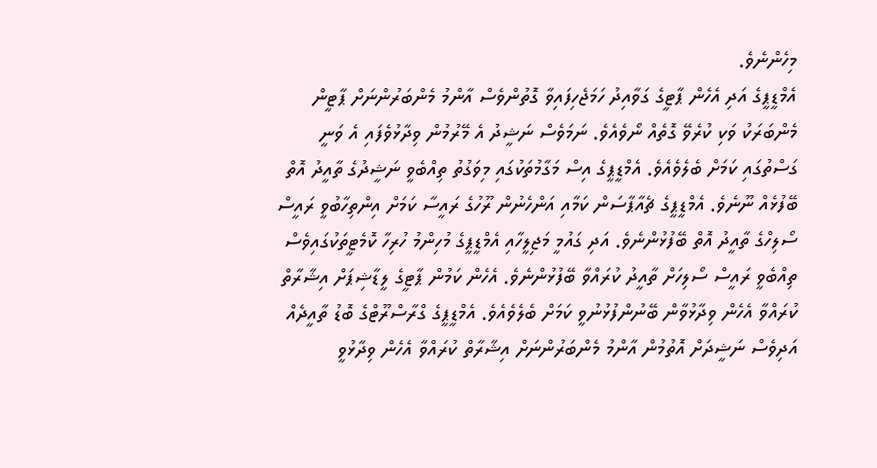މިހެންނެވެ.
އެމްޑީޕީގެ އަދި އެހެން ޕާޓީގެ ގަވާއިދު ހަމަޖެހިފައިވާ ގޮތުންވެސް އާންމު މެންބަރުންނަށް ޕާޓީން މެންބަރަކު ވަކި ކުރެވޭ ގޮތެއް ނޯވެއެވެ. ނަމަވެސް ނަޝީދު އެ މޭރުމުން ވިދާޅުވެފައި އެ ވަނީ ގަސްތުގައި ކަމަށް ބެލެވެއެވެ. އެމްޑީޕީގެ އިސް މަގާމުތަކުގައި މިވަގުތު ތިއްބެވީ ނަޝީދުގެ ތާއީދު އޮތް ބޭފުޅެއް ނޫނެވެ. އެމްޑީޕީގެ ޗެއާޕާސަން ކަމާއި އަންހެނުން ރޫހުގެ ރައީސާ ކަމަށް އިންތިހާބުވީ ރައީސް ސޯލިހްގެ ތާއީދު އޮތް ބޭފުޅުންނެވެ. އަދި ގައުމީ މަޖިލީހާއި އެމްޑީޕީގެ މުހިންމު ހުރިހާ ކޮމެޓީތަކުގައިވެސް ތިއްބެވީ ރައީސް ސޯލިހަށް ތާއީދު ކުރައްވާ ބޭފުޅުންނެވެ. އެހެން ކަމުން ޕާޓީގެ ލީޑާޝިޕަށް އިޝާރާތް ކުރައްވާ އެހެން ވިދާޅުވާން ބޭނުންފުޅުނުވީ ކަމަށް ބެލެވެއެވެ. އެމްޑީޕީގެ ގްރާސްރޫޓްގެ ބޮޑު ތާއީދެއް އަދިވެސް ނަޝީދަށް އޮތުމުން އާންމު މެންބަރުންނަށް އިޝާރާތް ކުރައްވާ އެހެން ވިދާޅުވީ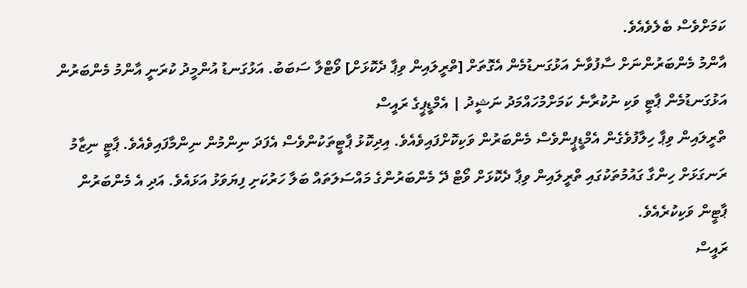ކަމަށްވެސް ބެލެވެއެވެ.
އާންމު މެންބަރުންނަށް ސާފުވާނެ އަޅުގަނޑުމެން އެގޮތަށް [ތްރީލައިން ވިޕާ ދެކޮޅަށް] ވޯޓްލާ ސަބަބު. އަޅުގަނޑު އުންމީދު ކުރަނީ އާންމު މެންބަރުން އަޅުގަނޑުމެން ޕާޓީ ވަކި ނުކުރާނެ ކަމަށްމުހައްމަދު ނަޝީދު | އެމްޑީޕީގެ ރައީސް
ތްރީލައިން ވިޕާ ހިލާފުވެގެން އެމްޑީޕީންވެސް މެންބަރުން ވަކިކޮށްފައިވެއެވެ. އިދިކޮޅު ޕާޓީތަކުންވެސް އެފަދަ ނިންމުން ނިންމާފައިވެއެވެ. ޕާޓީ ނިޒާމު ރަނގަޅަށް ހިންގާ ގައުމުތަކުގައި ތްރީލައިން ވިޕާ ދެކޮޅަށް ވޯޓް ދޭ މެންބަރުންގެ މައްސަލަތައް ބަލާ ހަރުކަށި ފިޔަވަޅު އަޅައެވެ. އަދި އެ މެންބަރުން ޕާޓީން ވަކިކުރެއެވެ.
ރައީސް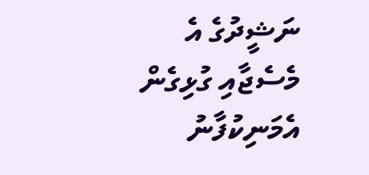ނަޝީދުގެ އެ މެސެޖާއި ގުޅިގެން އެމަނިކުފާނު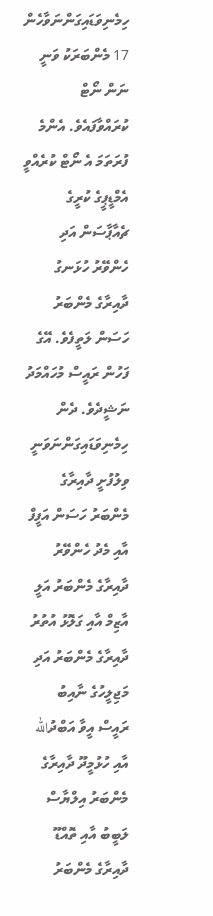ހިމެނިވަޑައިގަންނަވާހެން 17 މެންބަރަކު ވަނީ ނަން ނޯޓް ކުރައްވާފައެވެ. އެންމެ ފުރަތަމަ އެ ނޯޓް ކުރެއްވީ އެމްޑީޕީގެ ކުރީގެ ޗެއާޕާސަން އަދި ހެންވޭރު ހުޅަނގު ދާއިރާގެ މެންބަރު ހަސަން ލަތީފެވެ. އޭގެ ފަހުން ރައީސް މުހައްމަދު ނަޝީދެވެ. ދެން ހިމެނިވަޑައިގަންނަވަނީ ވިލުފުށީ ދާއިރާގެ މެންބަރު ހަސަން އަފީފް އާއި މެދު ހެންވޭރު ދާއިރާގެ މެންބަރު އަލީ އާޒިމް އާއި ގަލޮޅު އުތުރު ދާއިރާގެ މެންބަރު އަދި މަޖިލީހުގެ ނާއިބު ރައީސް އީވާ އަބްދުالله އާއި ހުޅުމީދޫ ދާއިރާގެ މެންބަރު އިލްޔާސް ލަބީބު އާއި ތޮއްޑޫ ދާއިރާގެ މެންބަރު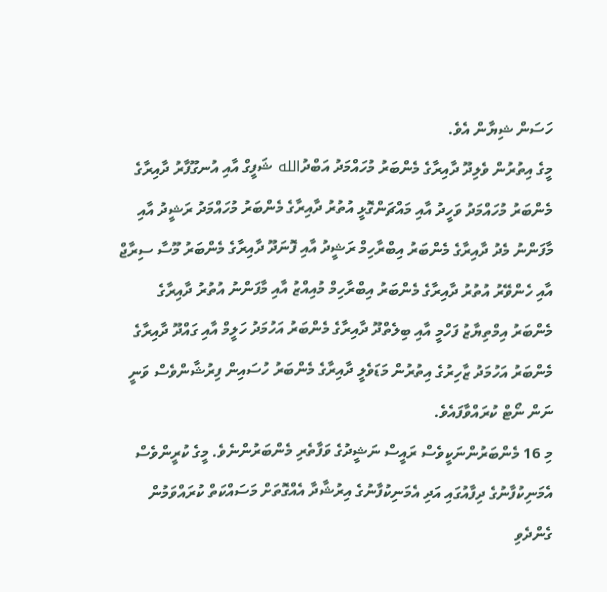ހަސަން ޝިޔާން އެވެ.
މީގެ އިތުރުން ވެލިދޫ ދާއިރާގެ މެންބަރު މުހައްމަދު އަބްދުالله ޝަފީގް އާއި އުނގޫފާރު ދާއިރާގެ މެންބަރު މުހައްމަދު ވަހީދު އާއި މައްޗަންގޮޅީ އުތުރު ދާއިރާގެ މެންބަރު މުހައްމަދު ރަޝީދު އާއި މާފަންނު މެދު ދާއިރާގެ މެންބަރު އިބްރާހިމް ރަޝީދު އާއި ފޮނަދޫ ދާއިރާގެ މެންބަރު މޫސާ ސިރާޖް އާއި ހެންވޭރު އުތުރު ދާއިރާގެ މެންބަރު އިބްރާހިމް މުއިއްޒު އާއި މާފަންނު އުތުރު ދާއިރާގެ މެންބަރު އިމްތިޔާޒު ފަހްމީ އާއި ބިލެތްދޫ ދާއިރާގެ މެންބަރު އަހުމަދު ހަލީމް އާއި ގައްދޫ ދާއިރާގެ މެންބަރު އަހުމަދު ޒާހިރުގެ އިތުރުން މަޑަވެލީ ދާއިރާގެ މެންބަރު ހުސައިން ފިރުޝާންވެސް ވަނީ ނަން ނޯޓް ކުރައްވާފައެވެ.
މި 16 މެންބަރުންނަކީވެސް ރައީސް ނަޝީދުގެ ވަފާތެރި މެންބަރުންނެވެ. މީގެ ކުރީންވެސް އެމަނިކުފާނުގެ ދިފާއުގައި އަދި އެމަނިކުފާނުގެ އިރުޝާދާ އެއްގޮތަށް މަސައްކަތް ކުރައްވަމުން ގެންދެވި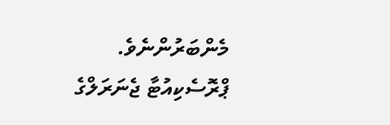މެންބަރުންނެވެ.
ޕްރޮސެކިއުޓާ ޖެނަރަލްގެ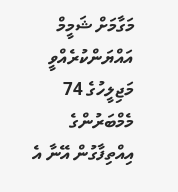މަގާމަށް ޝަމީމް އައްޔަންކުރެއްވީ މަޖިލީހުގެ 74 މެމްބަރުންގެ އިއްތިފާގުން އޭނާ އެ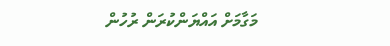މަގާމަށް އައްޔަންކުރަން ރުހުން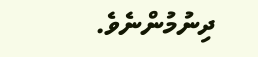ދިނުމުންނެވެ.